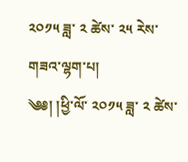༢༠༡༥ ཟླ་ ༢ ཚེས་ ༢༥ རེས་གཟའ་ལྷག་པ།
༄༅། །ཕྱི་ལོ་ ༢༠༡༥ ཟླ་ ༢ ཚེས་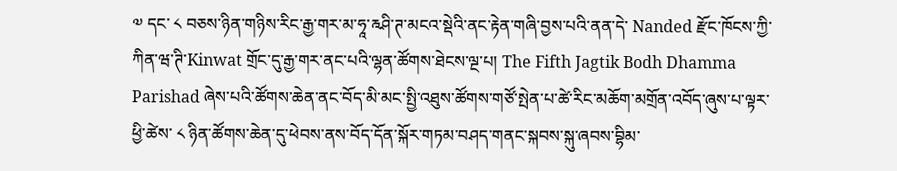༧ དང་ ༨ བཅས་ཉིན་གཉིས་རིང་རྒྱ་གར་མ་ཧཱ་རྰཤི་ཊ་མངའ་སྡེའི་ནང་རྟེན་གཞི་བྱས་པའི་ནན་དེ་ Nanded རྫོང་ཁོངས་ཀྱི་ཀིན་ཝ་ཊི་Kinwat གྲོང་དུ་རྒྱ་གར་ནང་པའི་ལྷན་ཚོགས་ཐེངས་ལྔ་པ། The Fifth Jagtik Bodh Dhamma Parishad ཞེས་པའི་ཚོགས་ཆེན་ནང་བོད་མི་མང་སྤྱི་འཐུས་ཚོགས་གཙོ་སྤེན་པ་ཚེ་རིང་མཆོག་མགྲོན་འབོད་ཞུས་པ་ལྟར་ཕྱི་ཚེས་ ༨ ཉིན་ཚོགས་ཆེན་དུ་ཕེབས་ནས་བོད་དོན་སྐོར་གཏམ་བཤད་གནང་སྐབས་སྐུ་ཞབས་བྷིམ་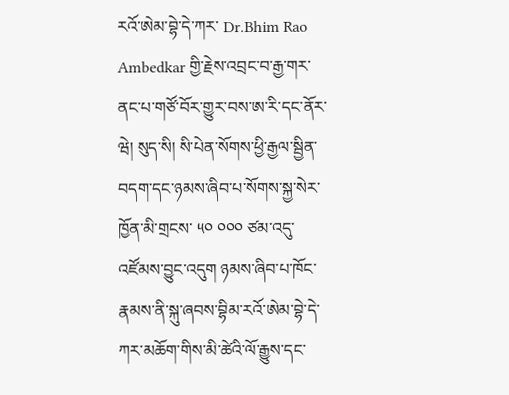རའོ་ཨེམ་བྷེ་དེ་ཀར་ Dr.Bhim Rao Ambedkar གྱི་རྗེས་འབྲང་བ་རྒྱ་གར་ནང་པ་གཙོ་བོར་གྱུར་བས་ཨ་རི་དང་ནོར་ཝེ། སུད་སི། སི་པེན་སོགས་ཕྱི་རྒྱལ་སྦྱིན་བདག་དང་ཉམས་ཞིབ་པ་སོགས་སྐྱ་སེར་ཁྱོན་མི་གྲངས་ ༥༠ ༠༠༠ ཙམ་འདུ་འཛོམས་བྱུང་འདུག ཉམས་ཞིབ་པ་ཁོང་རྣམས་ནི་སྐུ་ཞབས་བྷིམ་རའོ་ཨེམ་བྷེ་དེ་ཀར་མཆོག་གིས་མི་ཚེའི་ལོ་རྒྱུས་དང་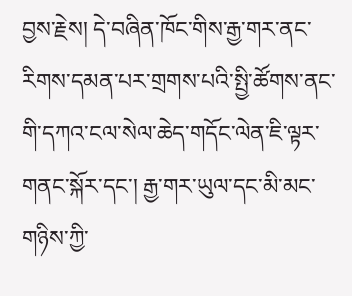བྱས་རྗེས། དེ་བཞིན་ཁོང་གིས་རྒྱ་གར་ནང་རིགས་དམན་པར་གྲགས་པའི་སྤྱི་ཚོགས་ནང་གི་དཀའ་ངལ་སེལ་ཆེད་གདོང་ལེན་ཇི་ལྟར་གནང་སྐོར་དང་། རྒྱ་གར་ཡུལ་དང་མི་མང་གཉིས་ཀྱི་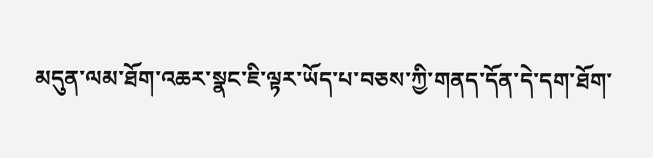མདུན་ལམ་ཐོག་འཆར་སྣང་ཇི་ལྟར་ཡོད་པ་བཅས་ཀྱི་གནད་དོན་དེ་དག་ཐོག་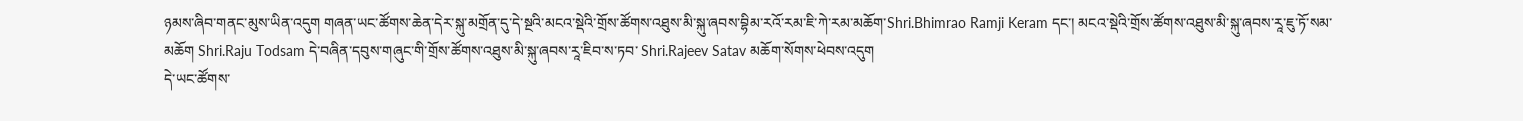ཉམས་ཞིབ་གནང་མུས་ཡིན་འདུག གཞན་ཡང་ཚོགས་ཆེན་དེར་སྐུ་མགྲོན་དུ་དེ་སྔའི་མངའ་སྡེའི་གྲོས་ཚོགས་འཐུས་མི་སྐུ་ཞབས་བྷིམ་རའོ་རམ་ཇི་ཀེ་རམ་མཆོག་Shri.Bhimrao Ramji Keram དང་། མངའ་སྡེའི་གྲོས་ཚོགས་འཐུས་མི་སྐུ་ཞབས་རཱ་ཇུ་ཏོ་སམ་མཆོག Shri.Raju Todsam དེ་བཞིན་དབུས་གཞུང་གི་གྲོས་ཚོགས་འཐུས་མི་སྐུ་ཞབས་རཱ་ཇིབ་ས་ཏབ་ Shri.Rajeev Satav མཆོག་སོགས་ཕེབས་འདུག
དེ་ཡང་ཚོགས་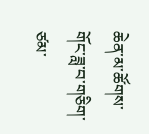ཆེན་མ་ཚོགས་གོང་ཟླ་བ་གཅིག་ཙམ་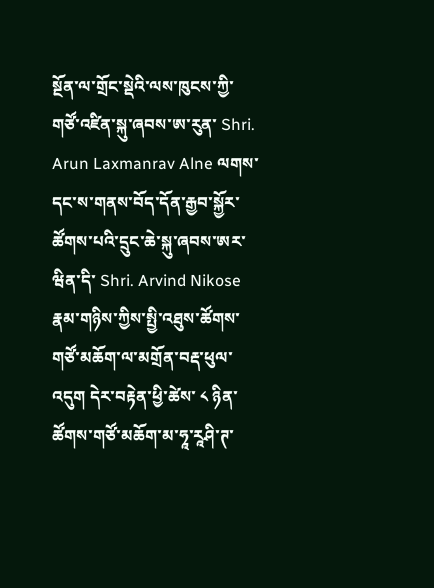སྔོན་ལ་གྲོང་སྡེའི་ལས་ཁུངས་ཀྱི་གཙོ་འཛིན་སྐུ་ཞབས་ཨ་རུན་ Shri. Arun Laxmanrav Alne ལགས་དང་ས་གནས་བོད་དོན་རྒྱབ་སྐྱོར་ཚོགས་པའི་དྲུང་ཆེ་སྐུ་ཞབས་ཨར་ཝིན་དི་ Shri. Arvind Nikose རྣམ་གཉིས་ཀྱིས་སྤྱི་འཐུས་ཚོགས་གཙོ་མཆོག་ལ་མགྲོན་བརྡ་ཕུལ་འདུག དེར་བརྟེན་ཕྱི་ཚེས་ ༨ ཉིན་ཚོགས་གཙོ་མཆོག་མ་ཧཱ་རཱཤི་ཊ་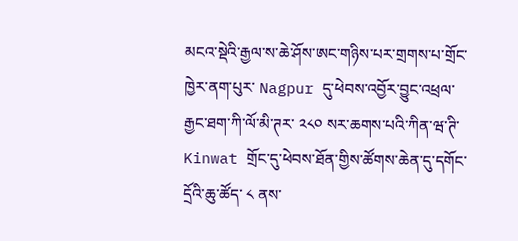མངའ་སྡེའི་རྒྱལ་ས་ཆེ་ཤོས་ཨང་གཉིས་པར་གྲགས་པ་གྲོང་ཁྱེར་ནག་པུར་ Nagpur དུ་ཕེབས་འབྱོར་བྱུང་འཕྲལ་རྒྱང་ཐག་ཀི་ལོ་མི་ཊར་ ༢༨༠ སར་ཆགས་པའི་ཀིན་ཝ་ཊི་ Kinwat གྲོང་དུ་ཕེབས་ཐོན་གྱིས་ཚོགས་ཆེན་དུ་དགོང་དྲོའི་ཆུ་ཚོད་ ༨ ནས་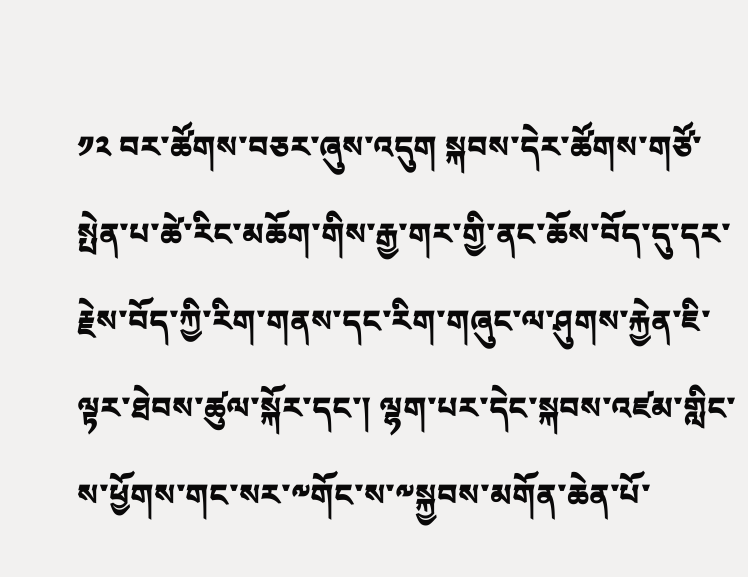༡༢ བར་ཚོགས་བཅར་ཞུས་འདུག སྐབས་དེར་ཚོགས་གཙོ་སྤེན་པ་ཚེ་རིང་མཆོག་གིས་རྒྱ་གར་གྱི་ནང་ཆོས་བོད་དུ་དར་རྗེས་བོད་ཀྱི་རིག་གནས་དང་རིག་གཞུང་ལ་ཤུགས་རྐྱེན་ཇི་ལྟར་ཐེབས་ཚུལ་སྐོར་དང་། ལྷག་པར་དེང་སྐབས་འཛམ་གླིང་ས་ཕྱོགས་གང་སར་༸གོང་ས་༸སྐྱབས་མགོན་ཆེན་པོ་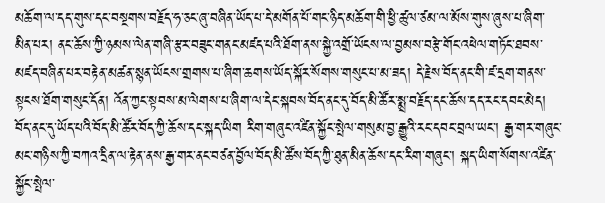མཆོག་ལ་དད་གུས་དང་བསྔགས་བརྗོད་ཧ་ཅང་ཞུ་བཞིན་ཡོད་པ་དེ་མགོན་པོ་གང་ཉིད་མཆོག་གི་ཕྱི་ཚུལ་ཙམ་ལ་མོས་གུས་ཞུས་པ་ཞིག་མིན་པར། ནང་ཆོས་ཀྱི་ཉམས་ལེན་གཞི་རྩར་བཟུང་གནང་མཛད་པའི་ཐོག་ནས་སྐྱེ་འགྲོ་ཡོངས་ལ་བྱམས་བརྩེ་གོང་འཕེལ་གཏོང་ཐབས་མཛད་བཞིན་པར་བརྟེན་མཚན་སྙན་ཡོངས་གྲགས་པ་ཞིག་ཆགས་ཡོད་སྐོར་སོགས་གསུང་པ་མ་ཟད། དེ་རྗེས་བོད་ནང་གི་ཛ་དྲག་གནས་སྟངས་ཐོག་གསུང་དོན། འོན་ཀྱང་སྟབས་མ་ལེགས་པ་ཞིག་ལ་དེང་སྐབས་བོད་ནང་དུ་བོད་མི་ཚོར་སྨྲ་བརྗོད་དང་ཆོས་དད་རང་དབང་མེད། བོད་ནང་དུ་ཡོད་པའི་བོད་མི་ཚོར་བོད་ཀྱི་ཆོས་དང་སྐད་ཡིག རིག་གཞུང་འཛིན་སྐྱོང་སྤེལ་གསུམ་བྱ་རྒྱུའི་རང་དབང་བྲལ་ཡང་། རྒྱ་གར་གཞུང་མང་གཉིས་ཀྱི་བཀའ་དྲིན་ལ་རྟེན་ནས་རྒྱ་གར་ནང་བཙན་བྱོལ་བོད་མི་ཚོས་བོད་ཀྱི་ཐུན་མིན་ཆོས་དང་རིག་གཞུང་། སྐད་ཡིག་སོགས་འཛིན་སྐྱོང་སྤེལ་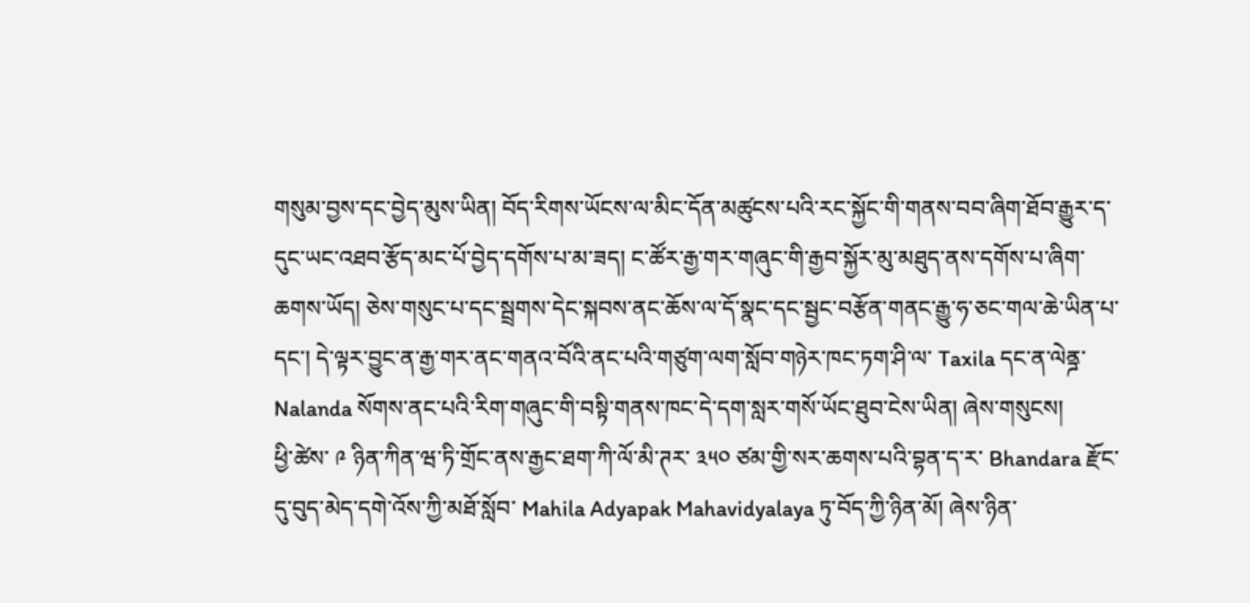གསུམ་བྱས་དང་བྱེད་མུས་ཡིན། བོད་རིགས་ཡོངས་ལ་མིང་དོན་མཚུངས་པའི་རང་སྐྱོང་གི་གནས་བབ་ཞིག་ཐོབ་རྒྱུར་ད་དུང་ཡང་འཐབ་རྩོད་མང་པོ་བྱེད་དགོས་པ་མ་ཟད། ང་ཚོར་རྒྱ་གར་གཞུང་གི་རྒྱབ་སྐྱོར་མུ་མཐུད་ནས་དགོས་པ་ཞིག་ཆགས་ཡོད། ཅེས་གསུང་པ་དང་སྦྲགས་དེང་སྐབས་ནང་ཆོས་ལ་དོ་སྣང་དང་སྦྱང་བརྩོན་གནང་རྒྱུ་ཧ་ཅང་གལ་ཆེ་ཡིན་པ་དང་། དེ་ལྟར་བྱུང་ན་རྒྱ་གར་ནང་གནའ་བོའི་ནང་པའི་གཙུག་ལག་སློབ་གཉེར་ཁང་ཏག་ཤི་ལ་ Taxila དང་ན་ལེནྜ་ Nalanda སོགས་ནང་པའི་རིག་གཞུང་གི་བསྟི་གནས་ཁང་དེ་དག་སླར་གསོ་ཡོང་ཐུབ་ངེས་ཡིན། ཞེས་གསུངས།
ཕྱི་ཚེས་ ༩ ཉིན་ཀིན་ཝ་ཏི་གྲོང་ནས་རྒྱང་ཐག་ཀི་ལོ་མི་ཊར་ ༣༥༠ ཙམ་གྱི་སར་ཆགས་པའི་བྷན་ད་ར་ Bhandara རྫོང་དུ་བུད་མེད་དགེ་འོས་ཀྱི་མཐོ་སློབ་ Mahila Adyapak Mahavidyalaya ཏུ་བོད་ཀྱི་ཉིན་མོ། ཞེས་ཉིན་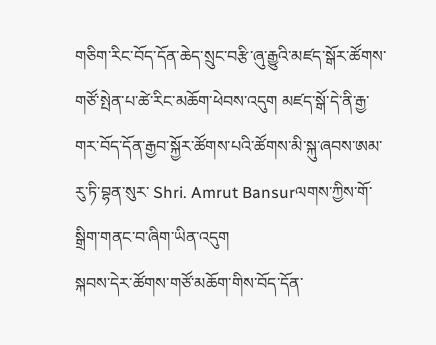གཅིག་རིང་བོད་དོན་ཆེད་སྲུང་བརྩི་ཞུ་རྒྱུའི་མཛད་སྒོར་ཚོགས་གཙོ་སྤེན་པ་ཚེ་རིང་མཆོག་ཕེབས་འདུག མཛད་སྒོ་དེ་ནི་རྒྱ་གར་བོད་དོན་རྒྱབ་སྐྱོར་ཚོགས་པའི་ཚོགས་མི་སྐུ་ཞབས་ཨམ་རུ་ཏི་བྷན་སུར་ Shri. Amrut Bansurལགས་ཀྱིས་གོ་སྒྲིག་གནང་བ་ཞིག་ཡིན་འདུག
སྐབས་དེར་ཚོགས་གཙོ་མཆོག་གིས་བོད་དོན་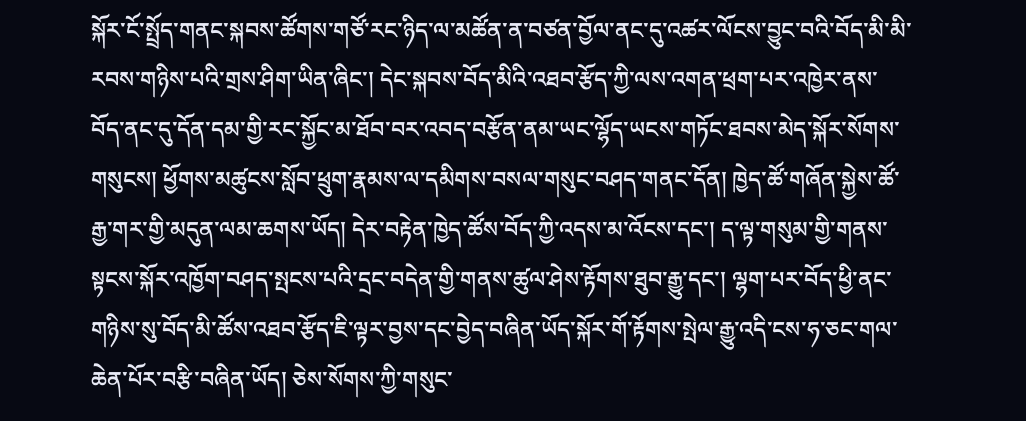སྐོར་ངོ་སྤྲོད་གནང་སྐབས་ཚོགས་གཙོ་རང་ཉིད་ལ་མཚོན་ན་བཙན་བྱོལ་ནང་དུ་འཚར་ལོངས་བྱུང་བའི་བོད་མི་མི་རབས་གཉིས་པའི་གྲས་ཤིག་ཡིན་ཞིང་། དེང་སྐབས་བོད་མིའི་འཐབ་རྩོད་ཀྱི་ལས་འགན་ཕྲག་པར་འཁྱེར་ནས་བོད་ནང་དུ་དོན་དམ་གྱི་རང་སྐྱོང་མ་ཐོབ་བར་འབད་བརྩོན་ནམ་ཡང་ལྷོད་ཡངས་གཏོང་ཐབས་མེད་སྐོར་སོགས་གསུངས། ཕྱོགས་མཚུངས་སློབ་ཕྲུག་རྣམས་ལ་དམིགས་བསལ་གསུང་བཤད་གནང་དོན། ཁྱེད་ཚོ་གཞོན་སྐྱེས་ཚོ་རྒྱ་གར་གྱི་མདུན་ལམ་ཆགས་ཡོད། དེར་བརྟེན་ཁྱེད་ཚོས་བོད་ཀྱི་འདས་མ་འོངས་དང་། ད་ལྟ་གསུམ་གྱི་གནས་སྟངས་སྐོར་འཁྱོག་བཤད་སྤངས་པའི་དྲང་བདེན་གྱི་གནས་ཚུལ་ཤེས་རྟོགས་ཐུབ་རྒྱུ་དང་། ལྷག་པར་བོད་ཕྱི་ནང་གཉིས་སུ་བོད་མི་ཚོས་འཐབ་རྩོད་ཇི་ལྟར་བྱས་དང་བྱེད་བཞིན་ཡོད་སྐོར་གོ་རྟོགས་སྤེལ་རྒྱུ་འདི་ངས་ཧ་ཅང་གལ་ཆེན་པོར་བརྩི་བཞིན་ཡོད། ཅེས་སོགས་ཀྱི་གསུང་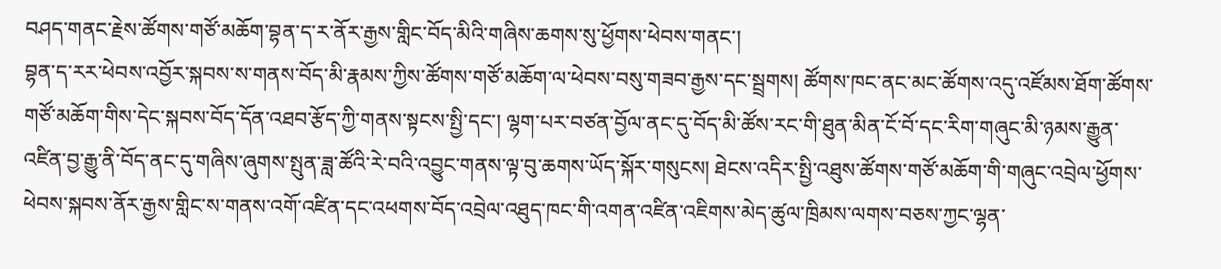བཤད་གནང་རྗེས་ཚོགས་གཙོ་མཆོག་བྷན་ད་ར་ནོར་རྒྱས་གླིང་བོད་མིའི་གཞིས་ཆགས་སུ་ཕྱོགས་ཕེབས་གནང་།
བྷན་ད་རར་ཕེབས་འབྱོར་སྐབས་ས་གནས་བོད་མི་རྣམས་ཀྱིས་ཚོགས་གཙོ་མཆོག་ལ་ཕེབས་བསུ་གཟབ་རྒྱས་དང་སྦྲགས། ཚོགས་ཁང་ནང་མང་ཚོགས་འདུ་འཛོམས་ཐོག་ཚོགས་གཙོ་མཆོག་གིས་དེང་སྐབས་བོད་དོན་འཐབ་རྩོད་ཀྱི་གནས་སྟངས་སྤྱི་དང་། ལྷག་པར་བཙན་བྱོལ་ནང་དུ་བོད་མི་ཚོས་རང་གི་ཐུན་མིན་ངོ་བོ་དང་རིག་གཞུང་མི་ཉམས་རྒྱུན་འཛིན་བྱ་རྒྱུ་ནི་བོད་ནང་དུ་གཞིས་ཞུགས་སྤུན་ཟླ་ཚོའི་རེ་བའི་འབྱུང་གནས་ལྟ་བུ་ཆགས་ཡོད་སྐོར་གསུངས། ཐེངས་འདིར་སྤྱི་འཐུས་ཚོགས་གཙོ་མཆོག་གི་གཞུང་འབྲེལ་ཕྱོགས་ཕེབས་སྐབས་ནོར་རྒྱས་གླིང་ས་གནས་འགོ་འཛིན་དང་འཕགས་བོད་འབྲེལ་འཐུད་ཁང་གི་འགན་འཛིན་འཇིགས་མེད་ཚུལ་ཁྲིམས་ལགས་བཅས་ཀྱང་ལྷན་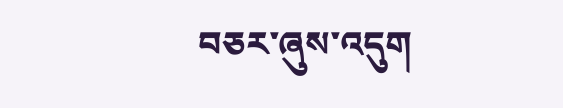བཅར་ཞུས་འདུག